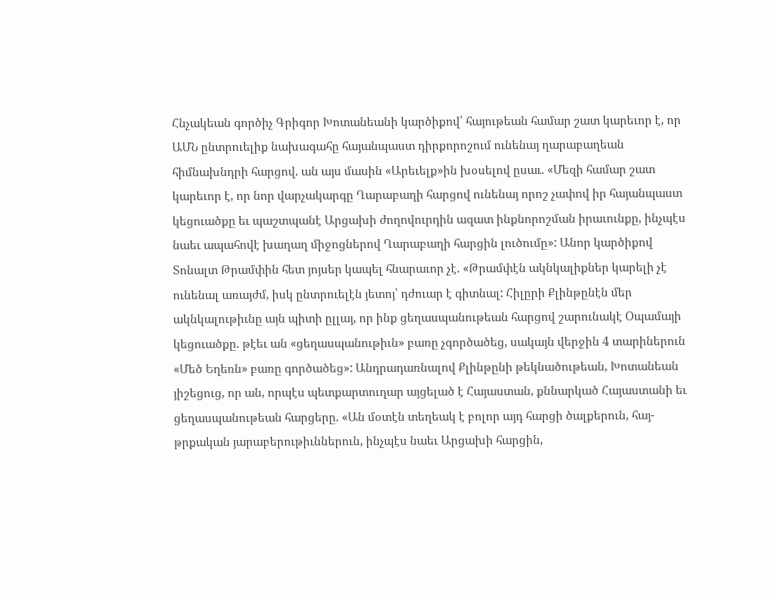Հնչակեան գործիչ Գրիգոր Խոտանեանի կարծիքով՝ հայութեան համար շատ կարեւոր է, որ ԱՄՆ ընտրուելիք նախագահը հայանպաստ դիրքորոշում ունենայ ղարաբաղեան հիմնախնդրի հարցով. ան այս մասին «Արեւելք»ին խօսելով ըսաւ. «Մեզի համար շատ կարեւոր է, որ նոր վարչակարգը Ղարաբաղի հարցով ունենայ որոշ չափով իր հայանպաստ կեցուածքը եւ պաշտպանէ Արցախի ժողովուրդին ազատ ինքնորոշման իրաւունքը, ինչպէս նաեւ ապահովէ խաղաղ միջոցներով Ղարաբաղի հարցին լուծումը»: Անոր կարծիքով Տոնալտ Թրամփին հետ յոյսեր կապել հնարաւոր չէ. «Թրամփէն ակնկալիքներ կարելի չէ ունենալ առայժմ, իսկ ընտրուելէն յետոյ՝ դժուար է գիտնալ: Հիլըրի Քլինթընէն մեր ակնկալութիւնը այն պիտի ըլլայ, որ ինք ցեղասպանութեան հարցով շարունակէ Օպամայի կեցուածքը. թէեւ ան «ցեղասպանութիւն» բառը չգործածեց, սակայն վերջին 4 տարիներուն «Մեծ Եղեռն» բառը գործածեց»: Անդրադառնալով Քլինթընի թեկնածութեան, Խոտանեան յիշեցուց, որ ան, որպէս պետքարտուղար այցելած է Հայաստան, քննարկած Հայաստանի եւ ցեղասպանութեան հարցերը. «Ան մօտէն տեղեակ է բոլոր այդ հարցի ծալքերուն, հայ-թրքական յարաբերութիւններուն, ինչպէս նաեւ Արցախի հարցին,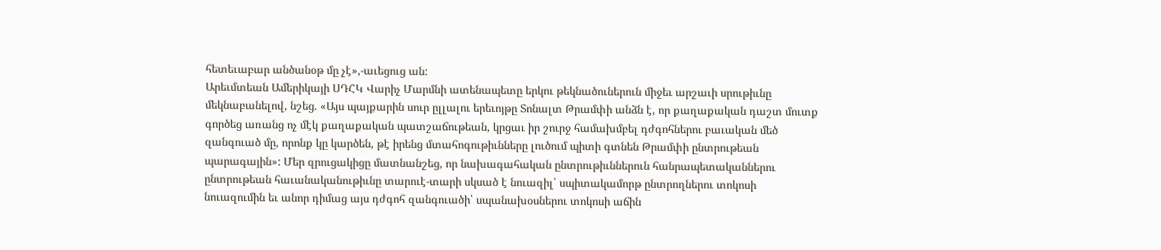հետեւաբար անծանօթ մը չէ»,-աւեցուց ան:
Արեւմտեան Ամերիկայի ՍԴՀԿ Վարիչ Մարմնի ատենապետը երկու թեկնածուներուն միջեւ արշաւի սրութիւնը մեկնաբանելով, նշեց. «Այս պայքարին սուր ըլլալու երեւոյթը Տոնալտ Թրամփի անձն է, որ քաղաքական դաշտ մուտք գործեց առանց ոչ մէկ քաղաքական պատշաճութեան, կրցաւ իր շուրջ համախմբել դժգոհներու բաւական մեծ զանգուած մը, որոնք կը կարծեն, թէ իրենց մտահոգութիւնները լուծում պիտի գտնեն Թրամփի ընտրութեան պարագային»: Մեր զրուցակիցը մատնանշեց, որ նախագահական ընտրութիւններուն հանրապետականներու ընտրութեան հաւանականութիւնը տարուէ-տարի սկսած է նուազիլ՝ սպիտակամորթ ընտրողներու տոկոսի նուազումին եւ անոր դիմաց այս դժգոհ զանգուածի՝ սպանախօսներու տոկոսի աճին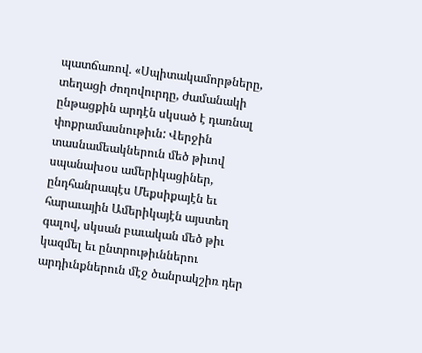պատճառով. «Սպիտակամորթները, տեղացի ժողովուրդը, ժամանակի ընթացքին արդէն սկսած է դառնալ փոքրամասնութիւն: Վերջին տասնամեակներուն մեծ թիւով սպանախօս ամերիկացիներ, ընդհանրապէս Մեքսիքայէն եւ հարաւային Ամերիկայէն այստեղ գալով, սկսան բաւական մեծ թիւ կազմել եւ ընտրութիւններու արդիւնքներուն մէջ ծանրակշիռ դեր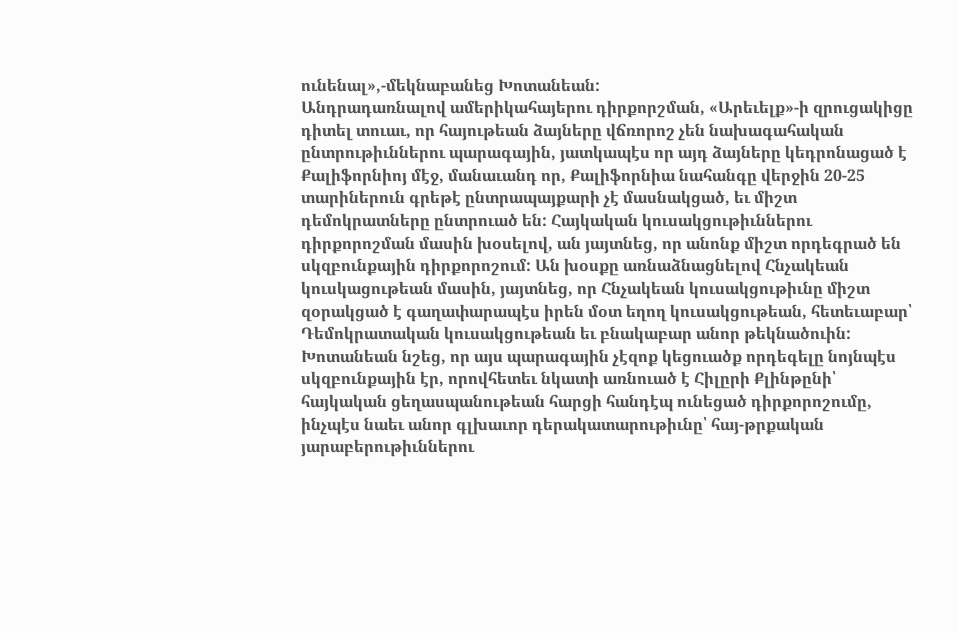ունենալ»,-մեկնաբանեց Խոտանեան:
Անդրադառնալով ամերիկահայերու դիրքորշման, «Արեւելք»-ի զրուցակիցը դիտել տուաւ, որ հայութեան ձայները վճռորոշ չեն նախագահական ընտրութիւններու պարագային, յատկապէս որ այդ ձայները կեդրոնացած է Քալիֆորնիոյ մէջ, մանաւանդ որ, Քալիֆորնիա նահանգը վերջին 20-25 տարիներուն գրեթէ ընտրապայքարի չէ մասնակցած, եւ միշտ դեմոկրատները ընտրուած են: Հայկական կուսակցութիւններու դիրքորոշման մասին խօսելով, ան յայտնեց, որ անոնք միշտ որդեգրած են սկզբունքային դիրքորոշում: Ան խօսքը առնաձնացնելով Հնչակեան կուսկացութեան մասին, յայտնեց, որ Հնչակեան կուսակցութիւնը միշտ զօրակցած է գաղափարապէս իրեն մօտ եղող կուսակցութեան, հետեւաբար՝ Դեմոկրատական կուսակցութեան եւ բնակաբար անոր թեկնածուին: Խոտանեան նշեց, որ այս պարագային չէզոք կեցուածք որդեգելը նոյնպէս սկզբունքային էր, որովհետեւ նկատի առնուած է Հիլըրի Քլինթընի՝ հայկական ցեղասպանութեան հարցի հանդէպ ունեցած դիրքորոշումը, ինչպէս նաեւ անոր գլխաւոր դերակատարութիւնը՝ հայ-թրքական յարաբերութիւններու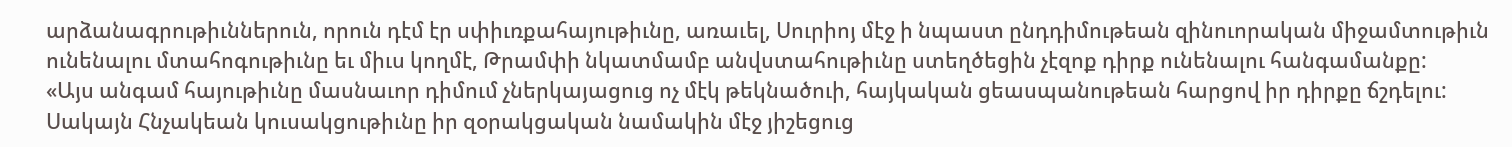արձանագրութիւններուն, որուն դէմ էր սփիւռքահայութիւնը, առաւել, Սուրիոյ մէջ ի նպաստ ընդդիմութեան զինուորական միջամտութիւն ունենալու մտահոգութիւնը եւ միւս կողմէ, Թրամփի նկատմամբ անվստահութիւնը ստեղծեցին չէզոք դիրք ունենալու հանգամանքը:
«Այս անգամ հայութիւնը մասնաւոր դիմում չներկայացուց ոչ մէկ թեկնածուի, հայկական ցեասպանութեան հարցով իր դիրքը ճշդելու: Սակայն Հնչակեան կուսակցութիւնը իր զօրակցական նամակին մէջ յիշեցուց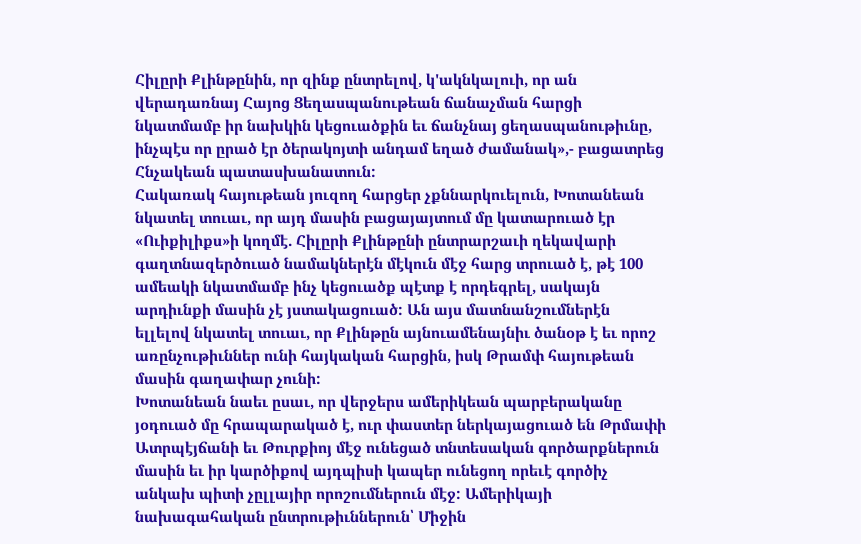Հիլըրի Քլինթընին, որ զինք ընտրելով, կ'ակնկալուի, որ ան վերադառնայ Հայոց Ցեղասպանութեան ճանաչման հարցի նկատմամբ իր նախկին կեցուածքին եւ ճանչնայ ցեղասպանութիւնը, ինչպէս որ ըրած էր ծերակոյտի անդամ եղած ժամանակ»,- բացատրեց Հնչակեան պատասխանատուն:
Հակառակ հայութեան յուզող հարցեր չքննարկուելուն, Խոտանեան նկատել տուաւ, որ այդ մասին բացայայտում մը կատարուած էր «Ուիքիլիքս»ի կողմէ. Հիլըրի Քլինթընի ընտրարշաւի ղեկավարի գաղտնազերծուած նամակներէն մէկուն մէջ հարց տրուած է, թէ 100 ամեակի նկատմամբ ինչ կեցուածք պէտք է որդեգրել, սակայն արդիւնքի մասին չէ յստակացուած: Ան այս մատնանշումներէն ելլելով նկատել տուաւ, որ Քլինթըն այնուամենայնիւ ծանօթ է եւ որոշ առընչութիւններ ունի հայկական հարցին, իսկ Թրամփ հայութեան մասին գաղափար չունի:
Խոտանեան նաեւ ըսաւ, որ վերջերս ամերիկեան պարբերականը յօդուած մը հրապարակած է, ուր փաստեր ներկայացուած են Թրմափի Ատրպէյճանի եւ Թուրքիոյ մէջ ունեցած տնտեսական գործարքներուն մասին եւ իր կարծիքով այդպիսի կապեր ունեցող որեւէ գործիչ անկախ պիտի չըլլայիր որոշումներուն մէջ: Ամերիկայի նախագահական ընտրութիւններուն՝ Միջին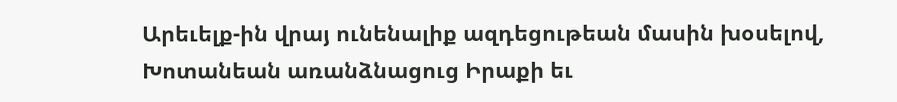Արեւելք-ին վրայ ունենալիք ազդեցութեան մասին խօսելով, Խոտանեան առանձնացուց Իրաքի եւ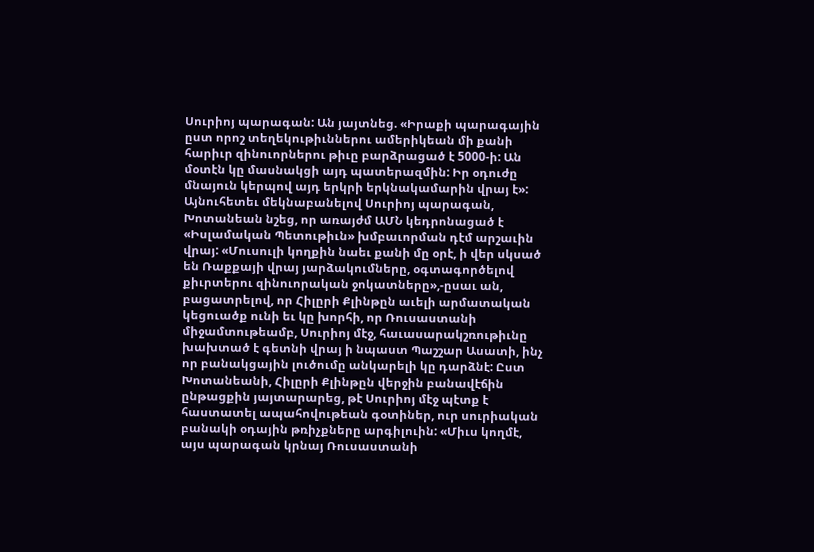Սուրիոյ պարագան: Ան յայտնեց. «Իրաքի պարագային ըստ որոշ տեղեկութիւններու ամերիկեան մի քանի հարիւր զինուորներու թիւը բարձրացած է 5000-ի: Ան մօտէն կը մասնակցի այդ պատերազմին: Իր օդուժը մնայուն կերպով այդ երկրի երկնակամարին վրայ է»: Այնուհետեւ մեկնաբանելով Սուրիոյ պարագան, Խոտանեան նշեց, որ առայժմ ԱՄՆ կեդրոնացած է «Իսլամական Պետութիւն» խմբաւորման դէմ արշաւին վրայ: «Մուսուլի կողքին նաեւ քանի մը օրէ, ի վեր սկսած են Ռաքքայի վրայ յարձակումները, օգտագործելով քիւրտերու զինուորական ջոկատները»,-ըսաւ ան, բացատրելով, որ Հիլըրի Քլինթըն աւելի արմատական կեցուածք ունի եւ կը խորհի, որ Ռուսաստանի միջամտութեամբ, Սուրիոյ մէջ, հաւասարակշռութիւնը խախտած է գետնի վրայ ի նպաստ Պաշշար Ասատի, ինչ որ բանակցային լուծումը անկարելի կը դարձնէ: Ըստ Խոտանեանի, Հիլըրի Քլինթըն վերջին բանավէճին ընթացքին յայտարարեց, թէ Սուրիոյ մէջ պէտք է հաստատել ապահովութեան գօտիներ, ուր սուրիական բանակի օդային թռիչքները արգիլուին: «Միւս կողմէ, այս պարագան կրնայ Ռուսաստանի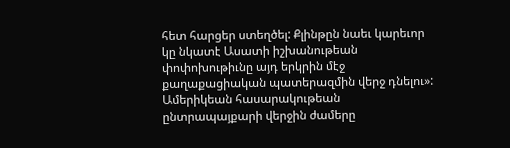հետ հարցեր ստեղծել: Քլինթըն նաեւ կարեւոր կը նկատէ Ասատի իշխանութեան փոփոխութիւնը այդ երկրին մէջ քաղաքացիական պատերազմին վերջ դնելու»:
Ամերիկեան հասարակութեան ընտրապայքարի վերջին ժամերը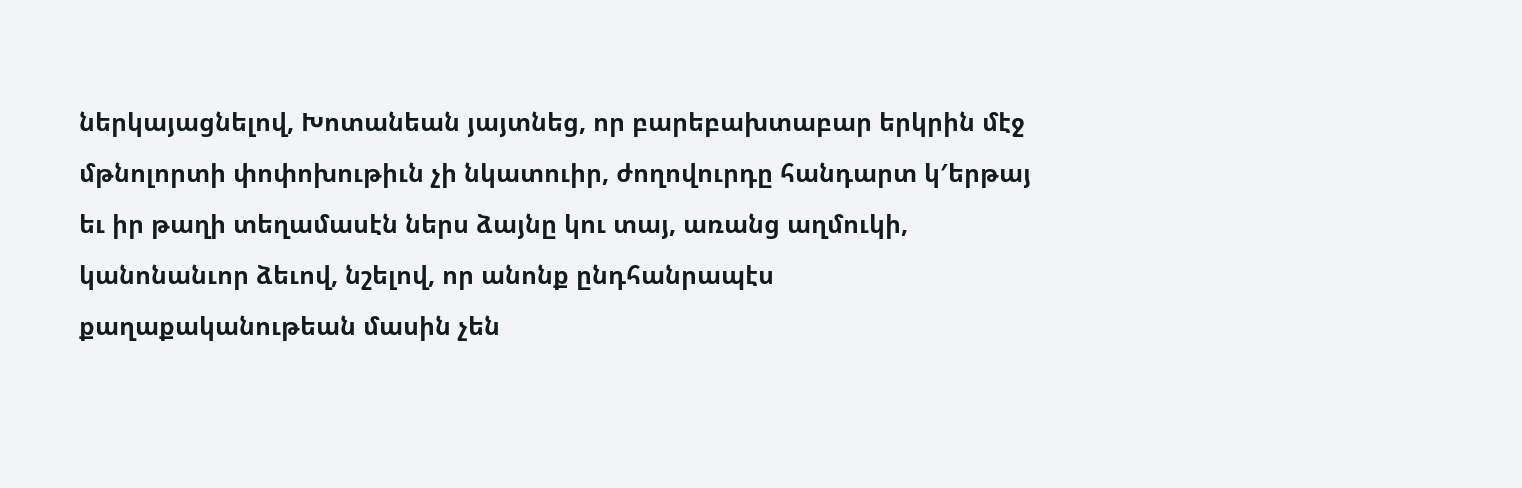ներկայացնելով, Խոտանեան յայտնեց, որ բարեբախտաբար երկրին մէջ մթնոլորտի փոփոխութիւն չի նկատուիր, ժողովուրդը հանդարտ կ′երթայ եւ իր թաղի տեղամասէն ներս ձայնը կու տայ, առանց աղմուկի, կանոնանւոր ձեւով, նշելով, որ անոնք ընդհանրապէս քաղաքականութեան մասին չեն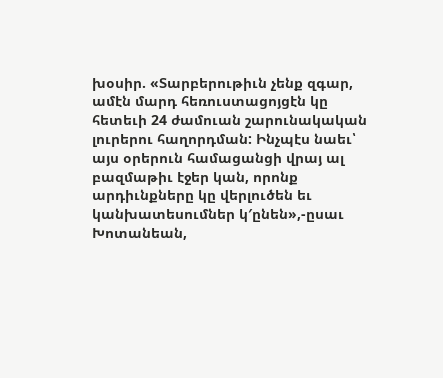խօսիր. «Տարբերութիւն չենք զգար, ամէն մարդ հեռուստացոյցէն կը հետեւի 24 ժամուան շարունակական լուրերու հաղորդման: Ինչպէս նաեւ՝ այս օրերուն համացանցի վրայ ալ բազմաթիւ էջեր կան, որոնք արդիւնքները կը վերլուծեն եւ կանխատեսումներ կ′ընեն»,-ըսաւ Խոտանեան,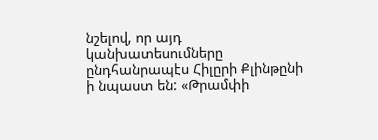նշելով, որ այդ կանխատեսումները ընդհանրապէս Հիլըրի Քլինթընի ի նպաստ են: «Թրամփի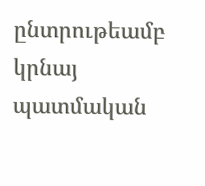ընտրութեամբ կրնայ պատմական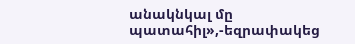անակնկալ մը պատահիլ»,-եզրափակեց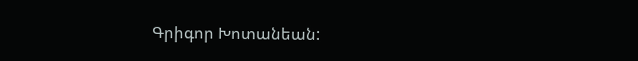Գրիգոր Խոտանեան: